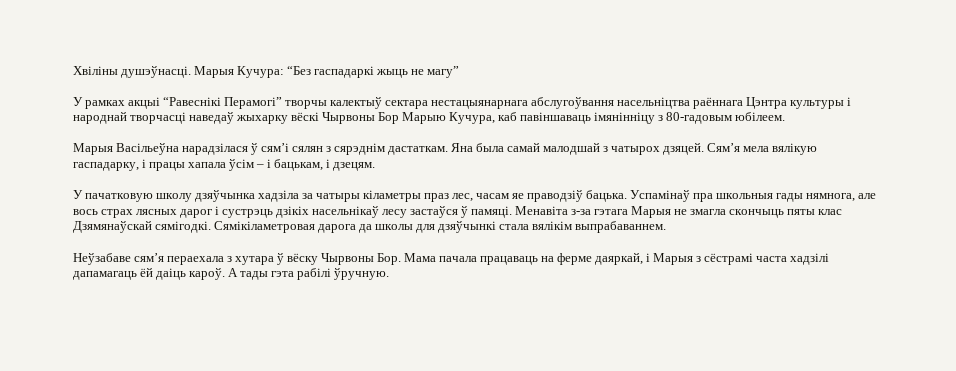Хвіліны душэўнасці. Марыя Кучура: “Без гаспадаркі жыць не магу”

У рамках акцыі “Равеснікі Перамогі” творчы калектыў сектара нестацыянарнага абслугоўвання насельніцтва раённага Цэнтра культуры і народнай творчасці наведаў жыхарку вёскі Чырвоны Бор Марыю Кучура, каб павіншаваць імянінніцу з 80-гадовым юбілеем.

Марыя Васільеўна нарадзілася ў сям’і сялян з сярэднім дастаткам. Яна была самай малодшай з чатырох дзяцей. Сям’я мела вялікую гаспадарку, і працы хапала ўсім – і бацькам, і дзецям.

У пачатковую школу дзяўчынка хадзіла за чатыры кіламетры праз лес, часам яе праводзіў бацька. Успамінаў пра школьныя гады нямнога, але вось страх лясных дарог і сустрэць дзікіх насельнікаў лесу застаўся ў памяці. Менавіта з-за гэтага Марыя не змагла скончыць пяты клас Дзямянаўскай сямігодкі. Сямікіламетровая дарога да школы для дзяўчынкі стала вялікім выпрабаваннем.

Неўзабаве сям’я пераехала з хутара ў вёску Чырвоны Бор. Мама пачала працаваць на ферме даяркай, і Марыя з сёстрамі часта хадзілі дапамагаць ёй даіць кароў. А тады гэта рабілі ўручную.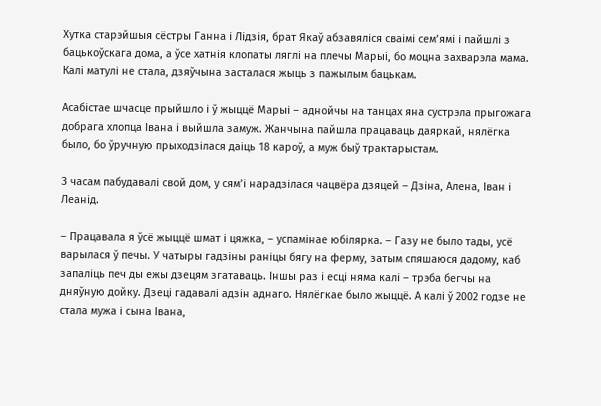Хутка старэйшыя сёстры Ганна і Лідзія, брат Якаў абзавяліся сваімі сем’ямі і пайшлі з бацькоўскага дома, а ўсе хатнія клопаты ляглі на плечы Марыі, бо моцна захварэла мама. Калі матулі не стала, дзяўчына засталася жыць з пажылым бацькам.

Асабістае шчасце прыйшло і ў жыццё Марыі – аднойчы на танцах яна сустрэла прыгожага добрага хлопца Івана і выйшла замуж. Жанчына пайшла працаваць даяркай, нялёгка было, бо ўручную прыходзілася даіць 18 кароў, а муж быў трактарыстам.

З часам пабудавалі свой дом, у сям’і нарадзілася чацвёра дзяцей – Дзіна, Алена, Іван і Леанід.

– Працавала я ўсё жыццё шмат і цяжка, – успамінае юбілярка. – Газу не было тады, усё варылася ў печы. У чатыры гадзіны раніцы бягу на ферму, затым спяшаюся дадому, каб запаліць печ ды ежы дзецям згатаваць. Іншы раз і есці няма калі – трэба бегчы на дняўную дойку. Дзеці гадавалі адзін аднаго. Нялёгкае было жыццё. А калі ў 2002 годзе не стала мужа і сына Івана,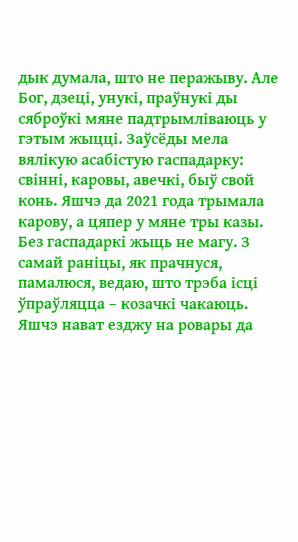дык думала, што не перажыву. Але Бог, дзеці, унукі, праўнукі ды сяброўкі мяне падтрымліваюць у гэтым жыцці. Заўсёды мела вялікую асабістую гаспадарку: свінні, каровы, авечкі, быў свой конь. Яшчэ да 2021 года трымала карову, а цяпер у мяне тры казы. Без гаспадаркі жыць не магу. З самай раніцы, як прачнуся, памалюся, ведаю, што трэба ісці ўпраўляцца – козачкі чакаюць. Яшчэ нават езджу на ровары да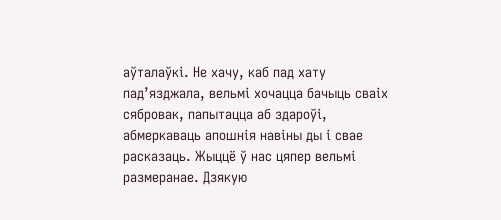аўталаўкі. Не хачу, каб пад хату пад’язджала, вельмі хочацца бачыць сваіх сябровак, папытацца аб здароўі, абмеркаваць апошнія навіны ды і свае расказаць. Жыццё ў нас цяпер вельмі размеранае. Дзякую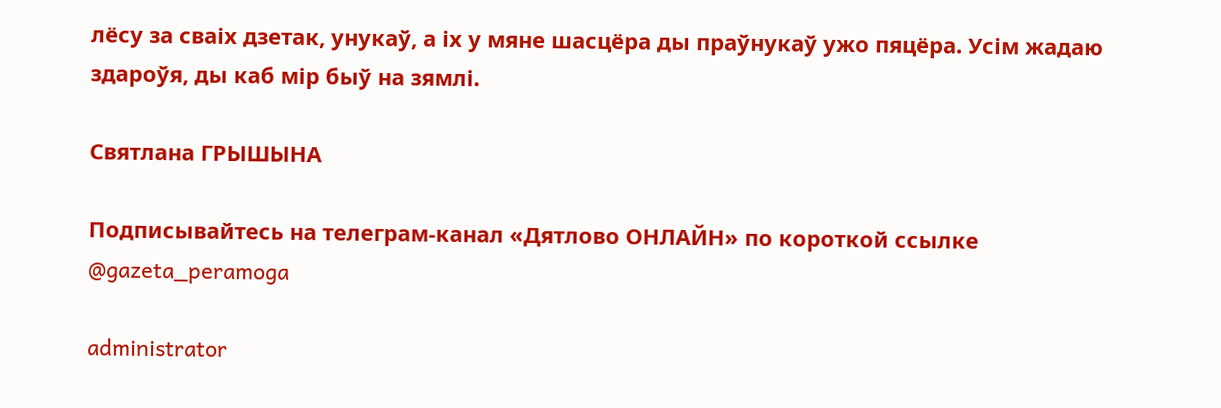лёсу за сваіх дзетак, унукаў, а іх у мяне шасцёра ды праўнукаў ужо пяцёра. Усім жадаю здароўя, ды каб мір быў на зямлі.

Святлана ГРЫШЫНА

Подписывайтесь на телеграм-канал «Дятлово ОНЛАЙН» по короткой ссылке @gazeta_peramoga

administrator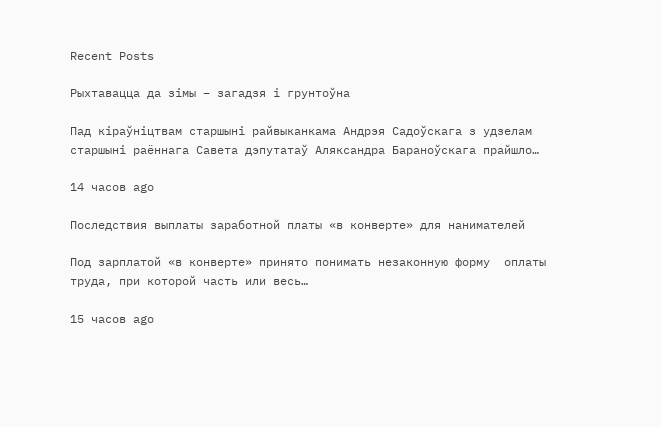Recent Posts

Рыхтавацца да зімы – загадзя і грунтоўна

Пад кіраўніцтвам старшыні райвыканкама Андрэя Садоўскага з удзелам старшыні раённага Савета дэпутатаў Аляксандра Бараноўскага прайшло…

14 часов ago

Последствия выплаты заработной платы «в конверте» для нанимателей

Под зарплатой «в конверте» принято понимать незаконную форму  оплаты труда, при которой часть или весь…

15 часов ago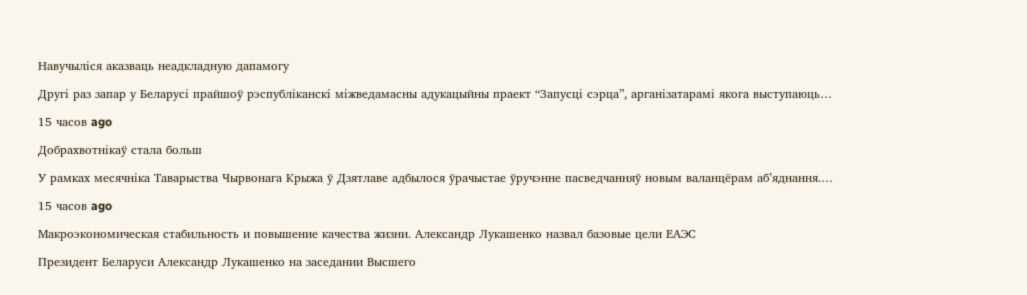Навучыліся аказваць неадкладную дапамогу

Другі раз запар у Беларусі прайшоў рэспубліканскі міжведамасны адукацыйны праект “Запусці сэрца”, арганізатарамі якога выступаюць…

15 часов ago

Добрахвотнікаў стала больш

У рамках месячніка Таварыства Чырвонага Крыжа ў Дзятлаве адбылося ўрачыстае ўручэнне пасведчанняў новым валанцёрам аб’яднання.…

15 часов ago

Макроэкономическая стабильность и повышение качества жизни. Александр Лукашенко назвал базовые цели ЕАЭС

Президент Беларуси Александр Лукашенко на заседании Высшего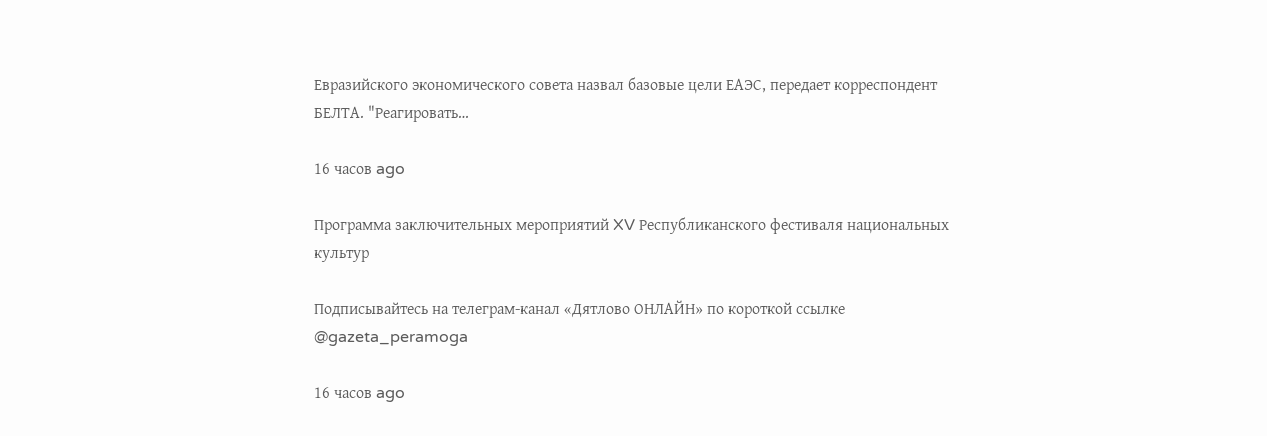Евразийского экономического совета назвал базовые цели ЕАЭС, передает корреспондент БЕЛТА. "Реагировать…

16 часов ago

Программа заключительных мероприятий XV Республиканского фестиваля национальных культур

Подписывайтесь на телеграм-канал «Дятлово ОНЛАЙН» по короткой ссылке @gazeta_peramoga

16 часов ago